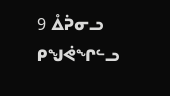9 ᐂᕉᓂᓗ ᑭᖑᕚᖏᓪᓗ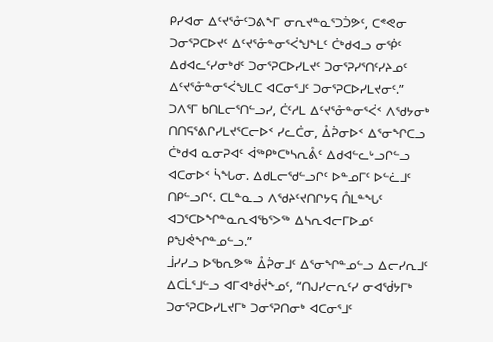ᑭᓯᐊᓂ ᐃᑦᔪᕐᓁᑦᑐᕕᖕᒥ ᓂᕆᔪᓐᓇᕐᑐᑑᕗᑦ, ᑕᕝᕙᓂ ᑐᓂᕐᕈᑕᐅᔪᑦ ᐃᑦᔪᕐᓁᓐᓂᕐᐹᖑᖕᒪᑦ ᑖᒃᑯᐊᓗ ᓂᖀᑦ ᐃᑯᐊᓚᑦᓯᓂᒃᑯᑦ ᑐᓂᕐᕈᑕᐅᓯᒪᔪᑦ ᑐᓂᕐᕈᓯᕐᑎᑦᓯᔨᓄᑦ ᐃᑦᔪᕐᓁᓐᓂᕐᐹᖑᒪᑕ ᐊᑕᓂᕐᒧᑦ ᑐᓂᕐᕈᑕᐅᓯᒪᔪᓂᑦ.”
ᑐᐱᕐᒥ ᑲᑎᒪᓕᕐᑎᓪᓗᓯ, ᑖᑦᓱᒪ ᐃᑦᔪᕐᓁᓐᓂᕐᐹᑉ ᐱᖁᔭᓂᒃ ᑎᑎᕋᕐᕕᒋᓯᒪᔪᕐᑕᓕᐅᑉ ᓯᓚᑖᓂ, ᐂᕉᓂᐅᑉ ᐃᕐᓂᖏᑕᓗ ᑖᒃᑯᐊ ᓇᓂᕈᐊᑦ ᐋᖅᑭᒃᑕᒃᓴᕆᕔᑦ ᐃᑯᐊᓪᓚᒡᓗᒋᓪᓗ ᐊᑕᓂᐅᑉ ᓵᖓᓂ. ᐃᑯᒪᓕᖁᓪᓗᒋᑦ ᐅᓐᓄᒥᑦ ᐅᓪᓛᒧᑦ ᑎᑭᓪᓗᒋᑦ. ᑕᒪᓐᓇᓗ ᐱᖁᔨᑦᔪᑎᒋᔭᕋ ᑍᒪᓐᖓᑦ ᐊᑐᕐᑕᐅᖏᓐᓇᕆᐊᖃᕐᐳᖅ ᐃᓴᕆᐊᓕᒥᐅᓄᑦ ᑭᖑᕚᖏᓐᓄᓪᓗ.”
ᒨᓯᓯᓗ ᐅᖃᕆᕗᖅ ᐂᕉᓂᒧᑦ ᐃᕐᓂᖏᓐᓄᓪᓗ ᐃᓕᓯᕆᒧᑦ ᐃᑕᒫᕐᒧᓪᓗ ᐊᒥᐊᒃᑰᔫᖕᓄᑦ, “ᑎᒍᓯᓕᕆᑦᓯ ᓂᐊᖂᔭᒥᒃ ᑐᓂᕐᕈᑕᐅᓯᒪᔪᒥᒃ ᑐᓂᕐᕈᑎᓂᒃ ᐊᑕᓂᕐᒧᑦ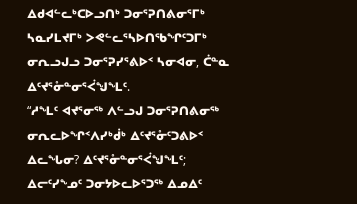ᐃᑯᐊᓪᓚᒃᑕᐅᓗᑎᒃ ᑐᓂᕐᕈᑎᕕᓂᕐᒥᒃ ᓴᓇᓯᒪᔪᒥᒃ ᐳᕙᓪᓚᕐᓴᐅᑎᖃᖏᑦᑐᒥᒃ ᓂᕆᓗᒍᓗ ᑐᓂᕐᕈᓯᕐᕕᐅᑉ ᓴᓂᐊᓂ, ᑖᓐᓇ ᐃᑦᔪᕐᓁᓐᓂᕐᐹᖑᖕᒪᑦ.
“ᓱᖕᒪᑦ ᐊᔪᕐᓂᖅ ᐱᓪᓗᒍ ᑐᓂᕐᕈᑎᕕᓂᖅ ᓂᕆᓚᐅᖏᑉᐱᓯᒃᑰᒃ ᐃᑦᔪᕐᓁᑦᑐᕕᐅᑉ ᐃᓚᖓᓂ? ᐃᑦᔪᕐᓁᓐᓂᕐᐹᖑᖕᒪᑦ; ᐃᓕᑦᓯᖕᓄᑦ ᑐᓂᔭᐅᓚᐅᕐᑐᖅ ᐃᓄᐃᑦ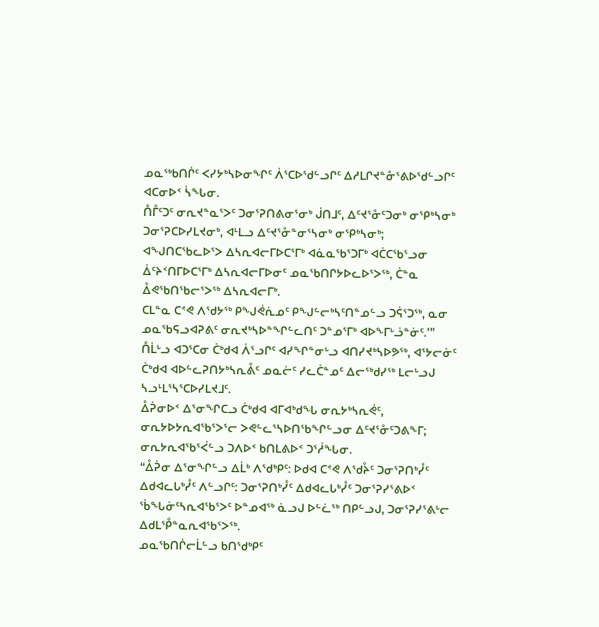ᓄᓇᖅᑲᑎᒌᑦ ᐸᓯᔭᒃᓴᐅᓂᖏᑦ ᐲᕐᑕᐅᖁᓪᓗᒋᑦ ᐃᓱᒪᒋᔪᓐᓁᕐᕕᐅᖁᓪᓗᒋᑦ ᐊᑕᓂᐅᑉ ᓵᖓᓂ.
ᑍᒤᑦᑐᑦ ᓂᕆᔪᓐᓇᕐᐳᑦ ᑐᓂᕐᕈᑎᕕᓂᕐᓂᒃ ᒎᑎᒧᑦ, ᐃᑦᔪᕐᓁᑦᑐᓂᒃ ᓂᕿᒃᓴᓂᒃ ᑐᓂᕐᕈᑕᐅᓯᒪᔪᓂᒃ, ᐊᒻᒪᓗ ᐃᑦᔪᕐᓁᓐᓂᕐᓴᓂᒃ ᓂᕿᒃᓴᓂᒃ;
ᐊᖑᑎᑕᖃᓚᐅᕐᐳ ᐃᓴᕆᐊᓕᒥᐅᑕᕐᒥᒃ ᐊᓈᓇᖃᕐᑐᒥᒃ ᐊᑖᑕᖃᕐᓗᓂ ᐄᑦᔨᑉᑎᒥᐅᑕᕐᒥᒃ ᐃᓴᕆᐊᓕᒥᐅᓂᑦ ᓄᓇᖃᑎᒋᔭᐅᓚᐅᕐᐳᖅ, ᑖᓐᓇ ᐂᕙᖃᑎᖃᓕᕐᐳᖅ ᐃᓴᕆᐊᓕᒥᒃ.
ᑕᒪᓐᓇ ᑕᕝᕙ ᐱᖁᔭᖅ ᑭᖑᕚᕇᓄᑦ ᑭᖑᓪᓕᒃᓴᑦᑎᓐᓄᓪᓗ ᑐᕌᕐᑐᖅ, ᓇᓂ ᓄᓇᖃᕋᓗᐊᕈᕕᑦ ᓂᕆᔪᒃᓴᐅᓐᖏᓪᓚᑎᑦ ᑐᓐᓄᕐᒥᒃ ᐊᐅᖕᒥᒡᓘᓐᓃᑦ.’”
ᑍᒫᒡᓗ ᐊᑐᕐᑕᓂ ᑖᒃᑯᐊ ᐲᕐᓗᒋᑦ ᐊᓯᖏᓐᓂᒡᓗ ᐊᑎᓯᔪᒃᓴᐅᕗᖅ, ᐊᕐᔭᓕᓃᑦ ᑖᒃᑯᐊ ᐊᐅᓪᓚᕈᑎᔭᒃᓴᕆᕔᑦ ᓄᓇᓖᑦ ᓯᓚᑖᓐᓄᑦ ᐃᓕᖅᑯᓯᖅ ᒪᓕᒡᓗᒍ ᓴᓗᒻᒪᕐᓴᕐᑕᐅᓯᒪᔪᒧᑦ.
ᐂᕉᓂᐅᑉ ᐃᕐᓂᖏᑕᓗ ᑖᒃᑯᐊ ᐊᒥᐊᒃᑯᖓ ᓂᕆᔭᒃᓴᕆᕚᑦ, ᓂᕆᔭᐅᔭᕆᐊᖃᕐᐳᕐᓕ ᐳᕙᓪᓚᕐᓴᐅᑎᖃᖏᓪᓗᓂ ᐃᑦᔪᕐᓁᑦᑐᕕᖕᒥ; ᓂᕆᔭᕆᐊᖃᕐᐹᓪᓗ ᑐᐱᐅᑉ ᑲᑎᒪᕕᐅᑉ ᑐᕐᓲᖓᓂ.
“ᐂᕉᓂ ᐃᕐᓂᖏᓪᓗ ᐃᒫᒃ ᐱᖁᒃᑭᑦ: ᐅᑯᐊ ᑕᕝᕙ ᐱᖁᔧᑦ ᑐᓂᕐᕈᑎᒃᓮᑦ ᐃᑯᐊᓚᒐᒃᓮᑦ ᐱᓪᓗᒋᑦ: ᑐᓂᕐᕈᑎᒃᓮᑦ ᐃᑯᐊᓚᒐᒃᓮᑦ ᑐᓂᕐᕈᓯᕐᕕᐅᑉ ᖄᖓᓃᑦᓴᕆᐊᖃᕐᐳᑦ ᐅᓐᓄᐊᖅ ᓈᓗᒍ ᐅᓪᓛᖅ ᑎᑭᓪᓗᒍ, ᑐᓂᕐᕈᓯᕐᕕᒡᓕ ᐃᑯᒪᕾᓐᓇᕆᐊᖃᕐᐳᖅ.
ᓄᓇᖃᑎᒌᓕᒫᓪᓗ ᑲᑎᖁᒃᑭᑦ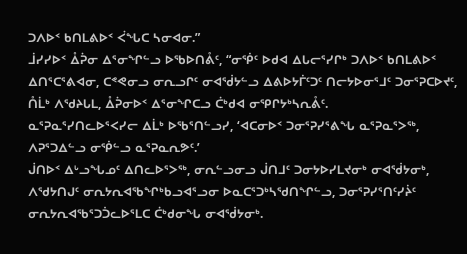ᑐᐱᐅᑉ ᑲᑎᒪᕕᐅᑉ ᐹᖓᑕ ᓴᓂᐊᓂ.”
ᒨᓯᓯᐅᑉ ᐂᕉᓂ ᐃᕐᓂᖏᓪᓗ ᐅᖃᐅᑎᕔᑦ, “ᓂᖀᑦ ᐅᑯᐊ ᐃᒐᓕᕐᓯᒋᒃ ᑐᐱᐅᑉ ᑲᑎᒪᕕᐅᑉ ᐃᑎᕐᑕᕐᕕᐊᓂ, ᑕᕝᕙᓂᓗ ᓂᕆᓗᒋᑦ ᓂᐊᖂᔭᓪᓗ ᐃᕕᐅᔭᒦᑦᑐᑦ ᑎᓕᔭᐅᓂᕐᒧᑦ ᑐᓂᕐᕈᑕᐅᔪᑦ, ᑍᒫᒃ ᐱᖁᔨᒐᒪ, ᐂᕉᓂᐅᑉ ᐃᕐᓂᖏᑕᓗ ᑖᒃᑯᐊ ᓂᕿᒋᔭᒃᓴᕆᕔᑦ.
ᓇᕐᕈᓇᕐᓯᑎᓚᐅᕐᐸᓯᓕ ᐃᒫᒃ ᐅᖃᕐᑎᓪᓗᓯ, ‘ᐊᑕᓂᐅᑉ ᑐᓂᕐᕈᓯᕐᕕᖓ ᓇᕐᕈᓇᕐᐳᖅ, ᐱᕈᕐᑐᐃᓪᓗ ᓂᖀᓪᓗ ᓇᕐᕈᓇᕆᕗᑦ.’
ᒎᑎᐅᑉ ᐃᒡᓗᖓᓄᑦ ᐃᑎᓚᐅᕐᐳᖅ, ᓂᕆᓪᓗᓂᓗ ᒎᑎᒧᑦ ᑐᓂᔭᐅᓯᒪᔪᓂᒃ ᓂᐊᖂᔭᓂᒃ, ᐱᖁᔭᑎᒍᑦ ᓂᕆᔭᕆᐊᖃᖏᒃᑲᓗᐊᕐᓗᓂ ᐅᓇᑕᕐᑐᒃᓴᖁᑎᖏᓪᓗ, ᑐᓂᕐᕈᓯᕐᑎᑦᓯᔩᑦ ᓂᕆᔭᕆᐊᖃᕐᑐᑑᓚᐅᕐᒪᑕ ᑖᒃᑯᓂᖓ ᓂᐊᖂᔭᓂᒃ.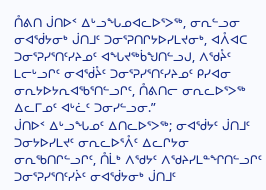ᑍᕕᑎ ᒎᑎᐅᑉ ᐃᒡᓗᖓᓄᐊᓚᐅᕐᐳᖅ, ᓂᕆᓪᓗᓂ ᓂᐊᖂᔭᓂᒃ ᒎᑎᒧᑦ ᑐᓂᕐᕈᑎᒋᔭᐅᓯᒪᔪᓂᒃ, ᐊᐰᐊᑕ ᑐᓂᕐᕈᓯᕐᑎᑦᓯᔨᓄᑦ ᐊᖓᔪᖅᑳᖑᑎᓪᓗᒍ, ᐱᖁᔧᑦ ᒪᓕᒡᓗᒋᑦ ᓂᐊᖂᔧᑦ ᑐᓂᕐᕈᓯᕐᑎᑦᓯᔨᓄᑦ ᑭᓯᐊᓂ ᓂᕆᔭᐅᔭᕆᐊᖃᕐᑎᓪᓗᒋᑦ, ᑍᕕᑎᓕ ᓂᕆᓚᐅᕐᐳᖅ ᐃᓚᒥᓄᑦ ᐊᒡᓛᑦ ᑐᓂᓯᓪᓗᓂ.”
ᒎᑎᐅᑉ ᐃᒡᓗᖓᓄᑦ ᐃᑎᓚᐅᕐᐳᖅ; ᓂᐊᖂᔭᑦ ᒎᑎᒧᑦ ᑐᓂᔭᐅᓯᒪᔪᑦ ᓂᕆᓚᐅᕐᐰᑦ ᐃᓚᒋᔭᓂ ᓂᕆᖃᑎᒋᓪᓗᒋᑦ, ᑍᒫᒃ ᐱᖁᔭᑦ ᐱᖁᔨᓯᒪᓐᖏᑎᓪᓗᒋᑦ ᑐᓂᕐᕈᓯᕐᑎᑦᓯᔩᑦ ᓂᐊᖂᔭᓂᒃ ᒎᑎᒧᑦ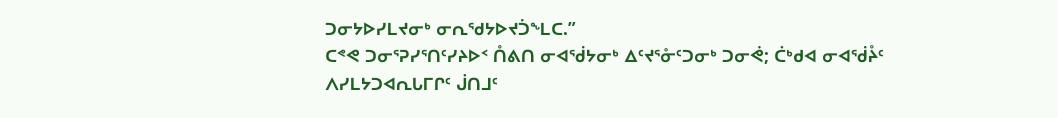ᑐᓂᔭᐅᓯᒪᔪᓂᒃ ᓂᕆᖁᔭᐅᔪᑑᖕᒪᑕ.”
ᑕᕝᕙ ᑐᓂᕐᕈᓯᕐᑎᑦᓯᔨᐅᑉ ᑍᕕᑎ ᓂᐊᖂᔭᓂᒃ ᐃᑦᔪᕐᓁᑦᑐᓂᒃ ᑐᓂᕚ; ᑖᒃᑯᐊ ᓂᐊᖂᔧᑦ ᐱᓯᒪᔭᑐᐊᕆᒐᒥᒋᑦ ᒎᑎᒧᑦ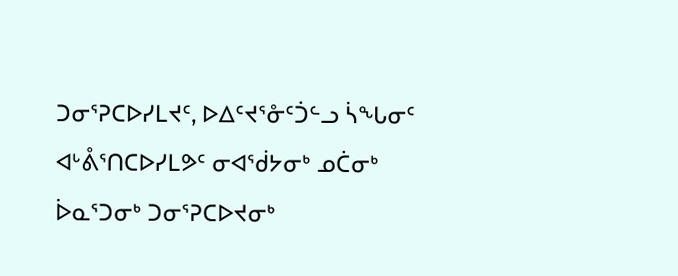ᑐᓂᕐᕈᑕᐅᓯᒪᔪᑦ, ᐅᐃᑦᔪᕐᓁᑦᑑᓪᓗ ᓵᖓᓂᑦ ᐊᒡᕔᕐᑎᑕᐅᓯᒪᕗᑦ ᓂᐊᖂᔭᓂᒃ ᓄᑖᓂᒃ ᐆᓇᕐᑐᓂᒃ ᑐᓂᕐᕈᑕᐅᔪᓂᒃ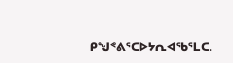ᑭᖑᕝᕕᕐᑕᐅᔭᕆᐊᖃᕐᒪᑕ.